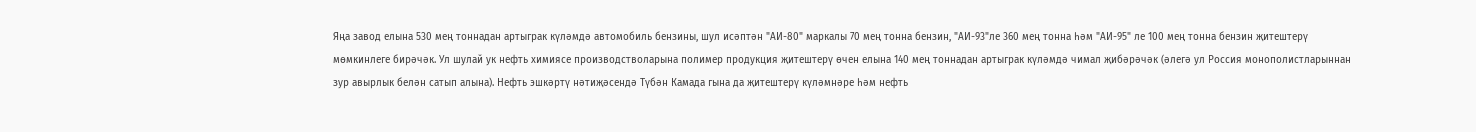Яңа завод елына 530 мең тоннадан артыграк күләмдә автомобиль бензины, шул исәптән "АИ-80" маркалы 70 мең тонна бензин, "АИ-93"ле 360 мең тонна һәм "АИ-95" ле 100 мең тонна бензин җитештерү мөмкинлеге бирәчәк. Ул шулай ук нефть химиясе производстволарына полимер продукция җитештерү өчен елына 140 мең тоннадан артыграк күләмдә чимал җибәрәчәк (әлегә ул Россия монополистларыннан зур авырлык белән сатып алына). Нефть эшкәртү нәтиҗәсендә Түбән Камада гына да җитештерү күләмнәре һәм нефть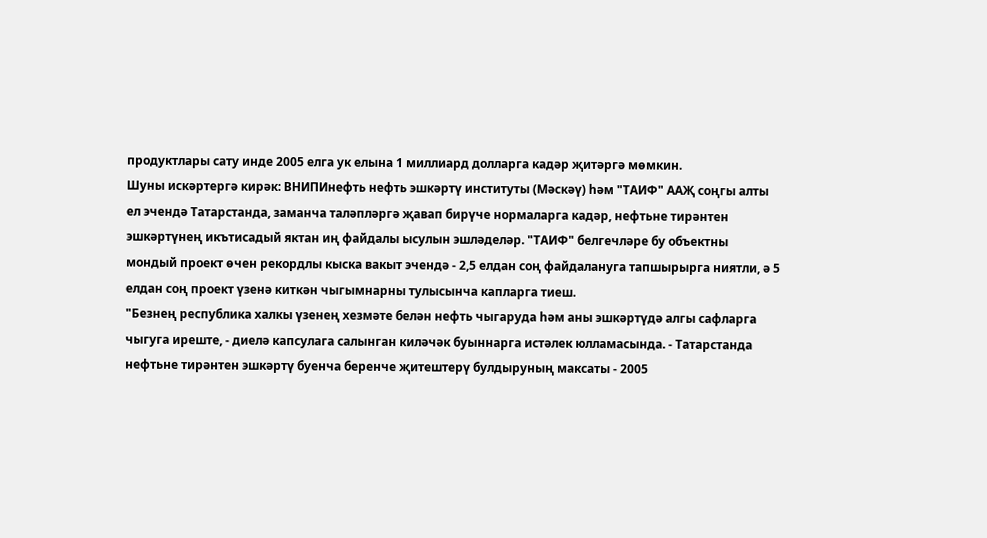продуктлары сату инде 2005 елга ук елына 1 миллиард долларга кадәр җитәргә мөмкин.
Шуны искәртергә кирәк: ВНИПИнефть нефть эшкәртү институты (Мәскәү) һәм "ТАИФ" ААҖ соңгы алты ел эчендә Татарстанда, заманча таләпләргә җавап бирүче нормаларга кадәр, нефтьне тирәнтен эшкәртүнең икътисадый яктан иң файдалы ысулын эшләделәр. "ТАИФ" белгечләре бу объектны мондый проект өчен рекордлы кыска вакыт эчендә - 2,5 елдан соң файдалануга тапшырырга ниятли, ә 5 елдан соң проект үзенә киткән чыгымнарны тулысынча капларга тиеш.
"Безнең республика халкы үзенең хезмәте белән нефть чыгаруда һәм аны эшкәртүдә алгы сафларга чыгуга иреште, - диелә капсулага салынган киләчәк буыннарга истәлек юлламасында. - Татарстанда нефтьне тирәнтен эшкәртү буенча беренче җитештерү булдыруның максаты - 2005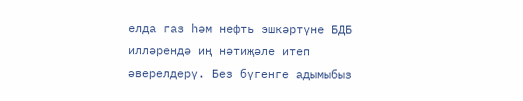елда газ һәм нефть эшкәртүне БДБ илләрендә иң нәтиҗәле итеп әверелдерү. Без бүгенге адымыбыз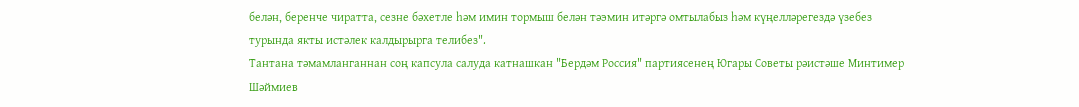белән, беренче чиратта, сезне бәхетле һәм имин тормыш белән тәэмин итәргә омтылабыз һәм күңелләрегездә үзебез турында якты истәлек калдырырга телибез".
Тантана тәмамланганнан соң капсула салуда катнашкан "Бердәм Россия" партиясенең Югары Советы рәистәше Минтимер Шәймиев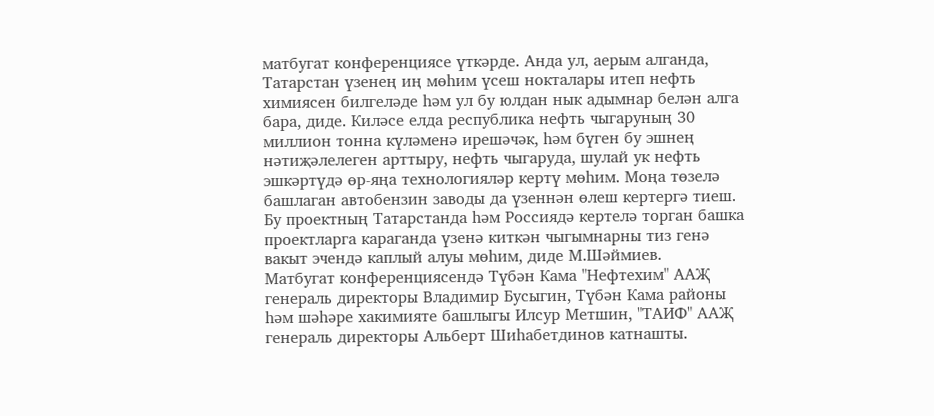матбугат конференциясе үткәрде. Анда ул, аерым алганда, Татарстан үзенең иң мөһим үсеш нокталары итеп нефть химиясен билгеләде һәм ул бу юлдан нык адымнар белән алга бара, диде. Киләсе елда республика нефть чыгаруның 30 миллион тонна күләменә ирешәчәк, һәм бүген бу эшнең нәтиҗәлелеген арттыру, нефть чыгаруда, шулай ук нефть эшкәртүдә өр-яңа технологияләр кертү мөһим. Моңа төзелә башлаган автобензин заводы да үзеннән өлеш кертергә тиеш. Бу проектның Татарстанда һәм Россиядә кертелә торган башка проектларга караганда үзенә киткән чыгымнарны тиз генә вакыт эчендә каплый алуы мөһим, диде М.Шәймиев.
Матбугат конференциясендә Түбән Кама "Нефтехим" ААҖ генераль директоры Владимир Бусыгин, Түбән Кама районы һәм шәһәре хакимияте башлыгы Илсур Метшин, "ТАИФ" ААҖ генераль директоры Альберт Шиһабетдинов катнашты.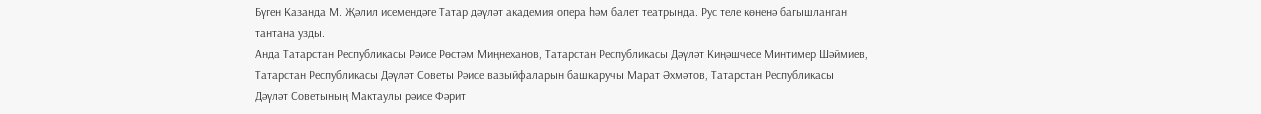Бүген Казанда М. Җәлил исемендәге Татар дәүләт академия опера һәм балет театрында. Рус теле көненә багышланган тантана узды.
Анда Татарстан Республикасы Рәисе Рөстәм Миңнеханов, Татарстан Республикасы Дәүләт Киңәшчесе Минтимер Шәймиев, Татарстан Республикасы Дәүләт Советы Рәисе вазыйфаларын башкаручы Марат Әхмәтов, Татарстан Республикасы Дәүләт Советының Мактаулы рәисе Фәрит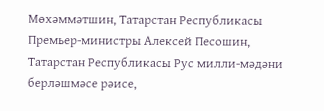Мөхәммәтшин, Татарстан Республикасы Премьер-министры Алексей Песошин, Татарстан Республикасы Рус милли-мәдәни берләшмәсе рәисе,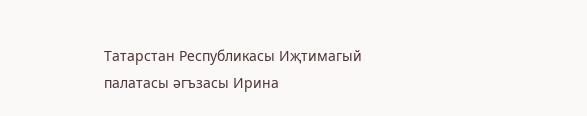Татарстан Республикасы Иҗтимагый палатасы әгъзасы Ирина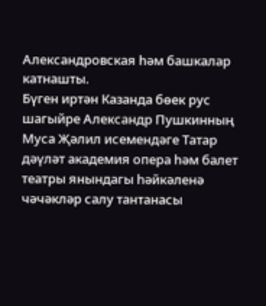Александровская һәм башкалар катнашты.
Бүген иртән Казанда бөек рус шагыйре Александр Пушкинның Муса Җәлил исемендәге Татар дәүләт академия опера һәм балет театры янындагы һәйкәленә чәчәкләр салу тантанасы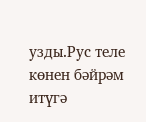узды.Рус теле көнен бәйрәм итүгә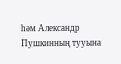һәм Александр Пушкинның тууына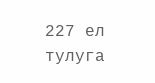227 ел тулуга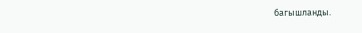багышланды.